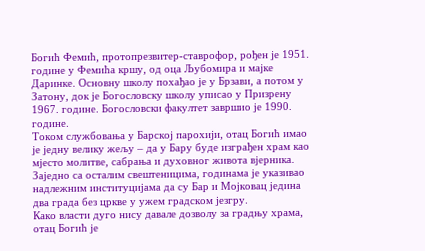Богић Фемић, протопрезвитер-ставрофор, рођен је 1951. године у Фемића кршу, од оца Љубомира и мајке Даринке. Основну школу похађао је у Брзави, а потом у Затону, док је Богословску школу уписао у Призрену 1967. године. Богословски факултет завршио је 1990. године.
Током службовања у Барској парохији, отац Богић имао је једну велику жељу – да у Бару буде изграђен храм као мјесто молитве, сабрања и духовног живота вјерника. Заједно са осталим свештеницима, годинама је указивао надлежним институцијама да су Бар и Мојковац једина два града без цркве у ужем градском језгру.
Како власти дуго нису давале дозволу за градњу храма, отац Богић је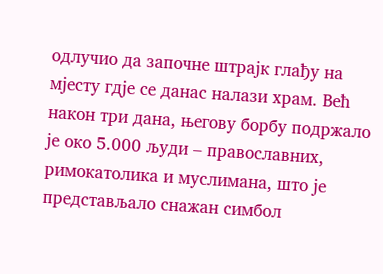одлучио да започне штрајк глађу на мјесту гдје се данас налази храм. Већ након три дана, његову борбу подржало је око 5.000 људи – православних, римокатолика и муслимана, што је представљало снажан симбол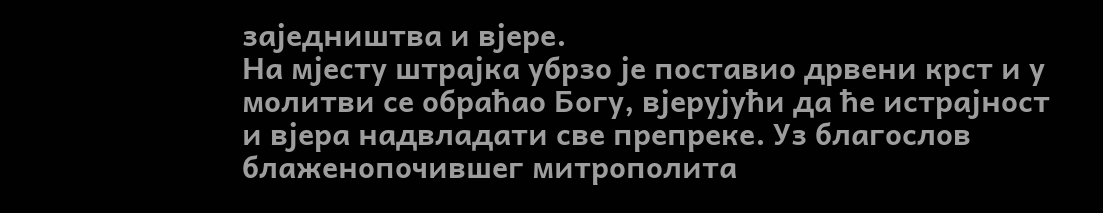заједништва и вјере.
На мјесту штрајка убрзо је поставио дрвени крст и у молитви се обраћао Богу, вјерујући да ће истрајност и вјера надвладати све препреке. Уз благослов блаженопочившег митрополита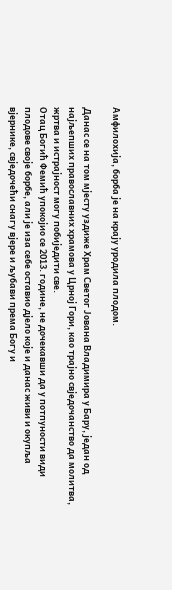Амфилохија, борба је на крају уродила плодом.

Данас се на том мјесту уздиже Храм Светог Јована Владимира у Бару, један од најљепших православних храмова у Црној Гори, као трајно свједочанство да молитва, жртва и истрајност могу побиједити све.
Отац Богић Фемић упокојио се 2013. године, не дочекавши да у потпуности види плодове своје борбе, али је иза себе оставио дјело које и данас живи и окупља вјернике, свједочећи снагу вјере и љубави према Богу и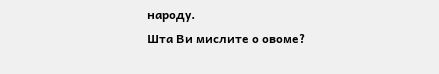народу.
Шта Ви мислите о овоме?